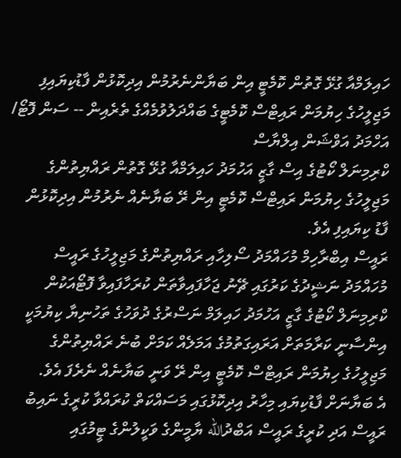ހައިލަމްއާ ގުޅޭ ގޮތުން ކޮމެޓީ އިން ބަޔާންނެރުމުން އިދިކޮޅުން ފާޑުކިޔައިފި
މަޖިލީހުގެ ހިޔުމަން ރައިޓްސް ކޮމެޓީގެ ބައްދަލުވުމެއްގެ ތެރެއިން -- ސަން ފޮޓޯ/ އަހްމަދު އަވްޝަން އިލްޔާސް
ކްރިމިނަލް ކޯޓުގެ އިސް ގާޒީ އަހުމަދު ހައިލަމްއާ ގުޅޭ ގޮތުން ރައްޔިތުންގެ މަޖިލީހުގެ ހިޔުމަން ރައިޓްސް ކޮމެޓީ އިން ރޭ ބަޔާނެއް ނެރުމުން އިދިކޮޅުން ފާޑު ކިޔައިފި އެވެ.
ރައީސް އިބްރާހިމް މުހައްމަދު ސޯލިހާއި ރައްޔިތުންގެ މަޖިލީހުގެ ރައީސް މުހައްމަދު ނަޝީދުގެ ކަރުގައި ޗޭނު ޖަހާފައިވާތަން ކުރަހާފައިވާ ފޮޓޯއަކުން ކްރިމިނަލް ކޯޓުގެ ގާޒީ އަހުމަދު ހައިލަމް ނަސްރުގެ ދުވަހުގެ ތަހުނިޔާ ކިޔުމަކީ އިންސާނީ ކަރާމަތަށް އަރައިގަތުމުގެ އަމަލެއް ކަމަށް ބުނެ ރައްޔިތުންގެ މަޖިލީހުގެ ހިޔުމަން ރައިޓްސް ކޮމެޓީ އިން ރޭ ވަނީ ބަޔާނެއް ނެރެފަ އެވެ.
އެ ބަޔާނަށް ފާޑުކިޔައި މިހާރު އިދިކޮޅުގައި މަސައްކަތް ކުރައްވާ ކުރީގެ ނައިބު ރައީސް އަދި ކުރީގެ ރައީސް އަބްދުالله ޔާމީންގެ ވަކީލުންގެ ޓީމުގައި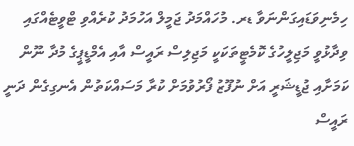ހިމެނިވަޑައިގަންނަވާ ޑރ. މުހައްމަދު ޖަމީލް އަހުމަދު ކުރެއްވި ޓްވީޓެއްގައި ވިދާޅުވީ މަޖިލީހުގެ ކޮމެޓީތަކަކީ މަޖިލިސް ރައީސް އާއި އެމްޑީޕީގެ މުދާ ނޫން ކަމަށާއި ޖުޑީޝަރީ އަށް ނުފޫޒު ފޯރުވުމަށް ކުރާ މަސައްކަތުން އެނގިގެން ދަނީ ރައީސް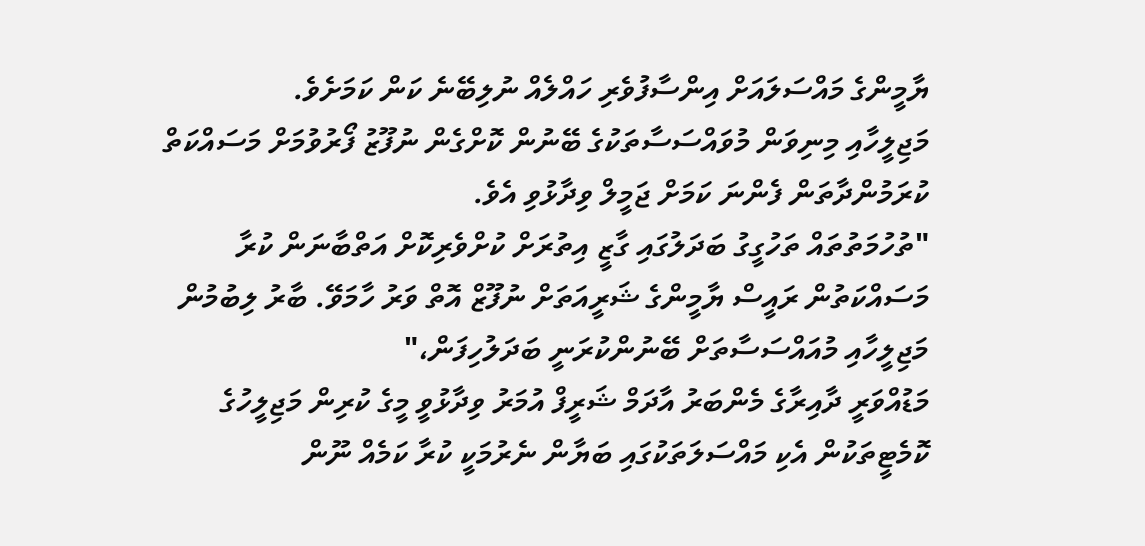ޔާމީންގެ މައްސަލައަށް އިންސާފުވެރި ހައްލެއް ނުލިބޭނެ ކަން ކަމަށެވެ.
މަޖިލީހާއި މިނިވަން މުވައްސަސާތަކުގެ ބޭނުން ކޮށްގެން ނުފޫޒު ފޯރުވުމަށް މަސައްކަތް ކުރަމުންދާތަން ފެންނަ ކަމަށް ޖަމީލް ވިދާޅުވި އެވެ.
"ތުހުމަތުތައް ތަހުގީގު ބަދަލުގައި ގާޒީ އިތުރަށް ކުށްވެރިކޮށް އަތްބާނަން ކުރާ މަސައްކަތުން ރައީސް ޔާމީންގެ ޝަރީއަތަށް ނުފޫޒް އޮތް ވަރު ހާމަވޭ. ބާރު ލިބުމުން މަޖިލީހާއި މުއައްސަސާތަށް ބޭނުންކުރަނީ ބަދަލުހިފަން،"
މަޑުއްވަރީ ދާއިރާގެ މެންބަރު އާދަމް ޝަރީފް އުމަރު ވިދާޅުވީ މީގެ ކުރިން މަޖިލީހުގެ ކޮމެޓީތަކުން އެކި މައްސަލަތަކުގައި ބަޔާން ނެރުމަކީ ކުރާ ކަމެއް ނޫން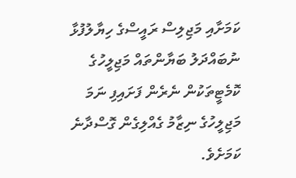ކަމަށާއި މަޖިލިސް ރައީސްގެ ހިޔާލުފުޅާ ނުބައްދަލު ބަޔާންތައް މަޖިލީހުގެ ކޮމެޓީތަކުން ނެރެން ފަށައިފި ނަމަ މަޖިލީހުގެ ނިޒާމު ގެއްލިގެން ގޮސްދާނެ ކަމަށެވެ.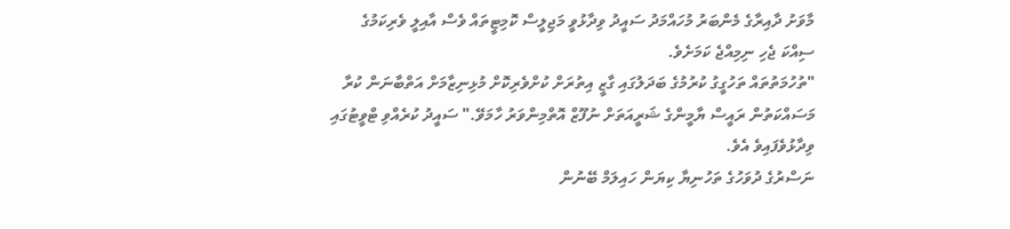މާވަށު ދާއިރާގެ މެންބަރު މުހައްމަދު ސައީދު ވިދާޅުވީ މަޖިލީސް ކޮމިޓީތައް ވެސް އާއިލީ ވެރިކަމުގެ ސިއްކަ ޖެހި ނިމިއްޖެ ކަމަށެވެ.
"ތުހުމަތުތައް ތަހުގީގު ކުރުމުގެ ބަދަލުގައި ގާޒީ އިތުރަށް ކުށްވެރިކޮށް މުޅިނިޒާމަށް އަތްބާނަން ކުރާ މަސައްކަތުން ރައީސް ޔާމީންގެ ޝަރީއަތަށް ނުފޫޒް އޮތްމިންވަރު ހާމަވޭ." ސައީދު ކުރެއްވި ޓްވީޓުގައި ވިދާޅުވެފައިވެ އެވެ.
ނަސްރުގެ ދުވަހުގެ ތަހުނިޔާ ކިޔަން ހައިލަމް ބޭނުން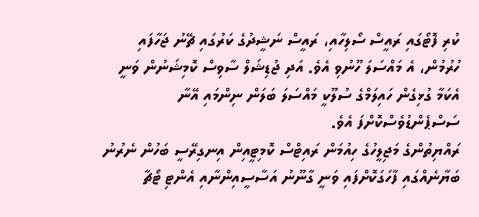ކުރި ފޮޓޯގައި ރައީސް ސޯލިހާއި، ރައީސް ނަޝީދުގެ ކަރުގައި ޗޭނު ޖަހާފައި ހުރުމުން، އެ މައްސަލަ ހޫނުވި އެވެ. އަދި ޖުޑިޝަލް ސާވިސް ކޮމިޝަނުން ވަނީ އެކަމާ ގުޅިގެން ހައިލަމްގެ ސުލޫކީ މައްސަލަ ބަލަން ނިންމައި އޭނާ ސަސްޕެންޑުވެސްކޮށްފަ އެވެ.
ރައްޔިތުންގެ މަޖިލީހުގެ ހިއުމަން ރައިޓްސް ކޮމިޓީއިން އިނގިރޭސީ ބަހުން ނެރުނު ބަޔާނެއްގައި ފާހަގަކޮށްފައި ވަނީ ގާނޫނު އަސާސީއިންނާއި އެންޓި ޓޯޗާ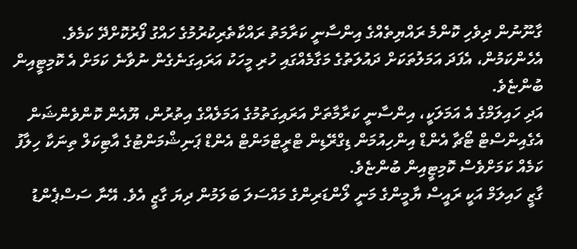ގާނޫނުން ދިވެހި ކޮންމެ ރައްޔިތެއްގެ އިންސާނީ ކަރާމަތު ރައްކާތެރިކުރުމުގެ ހައްގު ފޯރުކޮށްދޭ ކަމެވެ. އެހެންކަމުން، އެފަދަ އަމަލުތަކަށް ދައުލަތުގެ މަގާމެއްގައި ހުރި މީހަކު އަރައިގަނެގެން ނުވާނެ ކަމަށް އެ ކޮމިޓީއިން ބުންޏެވެ.
އަދި ހައިލަމްގެ އެ އަމަލަކީ، އިންސާނީ ކަރާމާތަށް އަރައިގަތުމުގެ އަމަލެއްގެ އިތުރުން، ޔޫއެން ކޮންވެންޝަން އެގެއިންސްޓް ޓޯޗާ އެންޑް އިންހިއުމަން ޑިގްރޭޑިން ޓްރީޓްމަންޓް އެންޑް ޕަނިޝްމަންޓުގެ އާޓިކަލް ތިނަކާ ހިލާފު ކަމެއް ކަމަށްވެސް ކޮމިޓީއިން ބުންޏެވެ.
ގާޒީ ހައިލަމް އަކީ ރައީސް ޔާމީންގެ މަނީ ލޯންޑަރިންގެ މައްސަލަ ބަލަމުން ދިޔަ ގާޒީ އެވެ. އޭނާ ސަސްޕެންޑު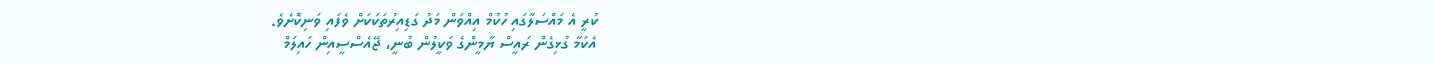ކުރީ އެ މައްސަލާގައި ހުކުމް އިއްވަން މަދު ގަޑިއިރުތަކަކަށް ވެފައި ވަނިކޮށެވެ.
އެކަމާ ގުޅިގެން ރައީސް ޔާމީންގެ ވަކީލުން ބުނީ، ޖޭއެސްސީއިން ހައިލަމް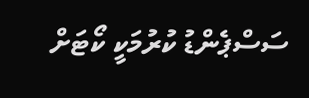ސަސްޕެންޑު ކުރުމަކީ ކޯޓަށް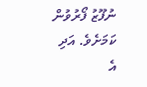ނުފޫޒު ފޯރުވުން ކަމަށެވެ. އަދި އެ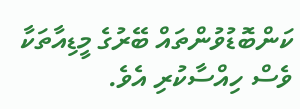ކަންބޮޑުވުންތައް ބޭރުގެ މީޑިއާތަކާ ވެސް ހިއްސާކުރި އެވެ.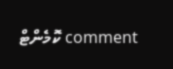comment ކޮމެންޓް